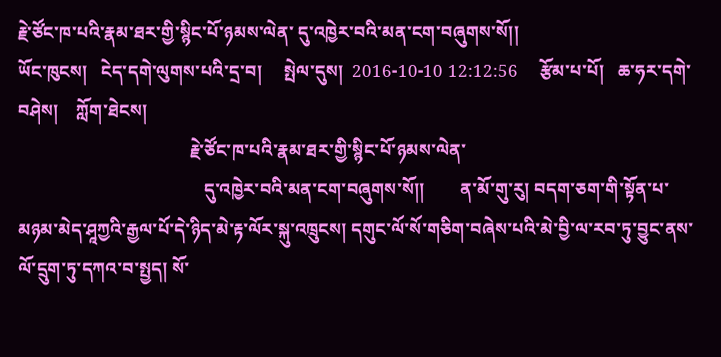རྗེ་ཙོང་ཁ་པའི་རྣམ་ཐར་གྱི་སྙིང་པོ་ཉམས་ལེན་ དུ་འཁྱེར་བའི་མན་ངག་བཞུགས་སོ།།
ཡོང་ཁུངས།   ངེད་དགེ་ལུགས་པའི་དྲ་བ།     སྤེལ་དུས།  2016-10-10 12:12:56     རྩོམ་པ་པོ།   ཆ་ཧར་དགེ་བཤེས།    ཀློག་ཐེངས།
                                       རྗེ་ཙོང་ཁ་པའི་རྣམ་ཐར་གྱི་སྙིང་པོ་ཉམས་ལེན་
                                          དུ་འཁྱེར་བའི་མན་ངག་བཞུགས་སོ།།        ན་མོ་གུ་རུ། བདག་ཅག་གི་སྟོན་པ་མཉམ་མེད་ཤཱཀྱའི་རྒྱལ་པོ་དེ་ཉིད་མེ་རྟ་ལོར་སྐུ་འཁྲུངས། དགུང་ལོ་སོ་གཅིག་བཞེས་པའི་མེ་བྱི་ལ་རབ་ཏུ་བྱུང་ནས་ལོ་དྲུག་ཏུ་དཀའ་བ་སྤྱད། སོ་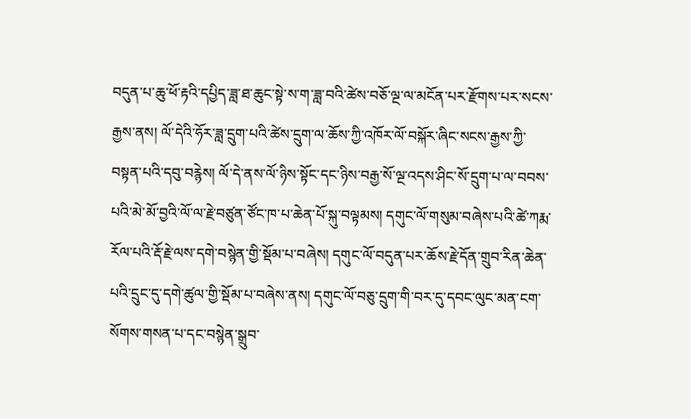བདུན་པ་ཆུ་ཕོ་རྟའི་དཔྱིད་ཟླ་ཐ་ཆུང་སྟེ་ས་ག་ཟླ་བའི་ཚེས་བཅོ་ལྔ་ལ་མངོན་པར་རྫོགས་པར་སངས་རྒྱས་ནས། ལོ་དེའི་ཧོར་ཟླ་དྲུག་པའི་ཚེས་དྲུག་ལ་ཆོས་ཀྱི་འཁོར་ལོ་བསྐོར་ཞིང་སངས་རྒྱས་ཀྱི་བསྟན་པའི་དབུ་བརྙེས། ལོ་དེ་ནས་ལོ་ཉིས་སྟོང་དང་ཉིས་བརྒྱ་སོ་ལྔ་འདས་ཤིང་སོ་དྲུག་པ་ལ་བབས་པའི་མེ་མོ་བྱའི་ལོ་ལ་རྗེ་བཙུན་ཙོང་ཁ་པ་ཆེན་པོ་སྐུ་བལྟམས། དགུང་ལོ་གསུམ་བཞེས་པའི་ཚེ་ཀརྨ་རོལ་པའི་རྡོ་རྗེ་ལས་དགེ་བསྙེན་གྱི་སྡོམ་པ་བཞེས། དགུང་ལོ་བདུན་པར་ཆོས་རྗེ་དོན་གྲུབ་རིན་ཆེན་པའི་དྲུང་དུ་དགེ་ཚུལ་གྱི་སྡོམ་པ་བཞེས་ནས། དགུང་ལོ་བཅུ་དྲུག་གི་བར་དུ་དབང་ལུང་མན་ངག་སོགས་གསན་པ་དང་བསྙེན་སྒྲུབ་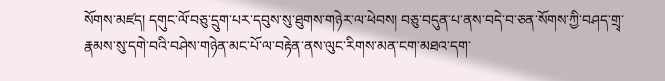སོགས་མཛད། དགུང་ལོ་བཅུ་དྲུག་པར་དབུས་སུ་ཐུགས་གཉེར་ལ་ཕེབས། བཅུ་བདུན་པ་ནས་བདེ་བ་ཅན་སོགས་ཀྱི་བཤད་གྲྭ་རྣམས་སུ་དགེ་བའི་བཤེས་གཉེན་མང་པོ་ལ་བརྟེན་ནས་ལུང་རིགས་མན་ངག་མཐའ་དག་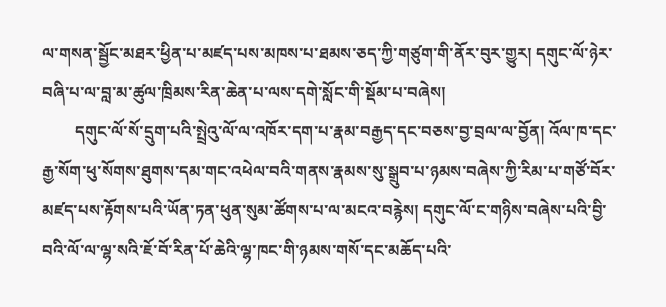ལ་གསན་སྦྱོང་མཐར་ཕྱིན་པ་མཛད་པས་མཁས་པ་ཐམས་ཅད་ཀྱི་གཙུག་གི་ནོར་བུར་གྱུར། དགུང་ལོ་ཉེར་བཞི་པ་ལ་བླ་མ་ཚུལ་ཁྲིམས་རིན་ཆེན་པ་ལས་དགེ་སློང་གི་སྡོམ་པ་བཞེས།
        དགུང་ལོ་སོ་དྲུག་པའི་སྤྲེའུ་ལོ་ལ་འཁོར་དག་པ་རྣམ་བརྒྱད་དང་བཅས་བྱ་བྲལ་ལ་བྱོན། འོལ་ཁ་དང་རྒྱ་སོག་ཕུ་སོགས་ཐུགས་དམ་གང་འཕེལ་བའི་གནས་རྣམས་སུ་སྒྲུབ་པ་ཉམས་བཞེས་ཀྱི་རིམ་པ་གཙོ་བོར་མཛད་པས་རྟོགས་པའི་ཡོན་ཏན་ཕུན་སུམ་ཚོགས་པ་ལ་མངའ་བརྙེས། དགུང་ལོ་ང་གཉིས་བཞེས་པའི་བྱི་བའི་ལོ་ལ་ལྷ་སའི་ཇོ་བོ་རིན་པོ་ཆེའི་ལྷ་ཁང་གི་ཉམས་གསོ་དང་མཆོད་པའི་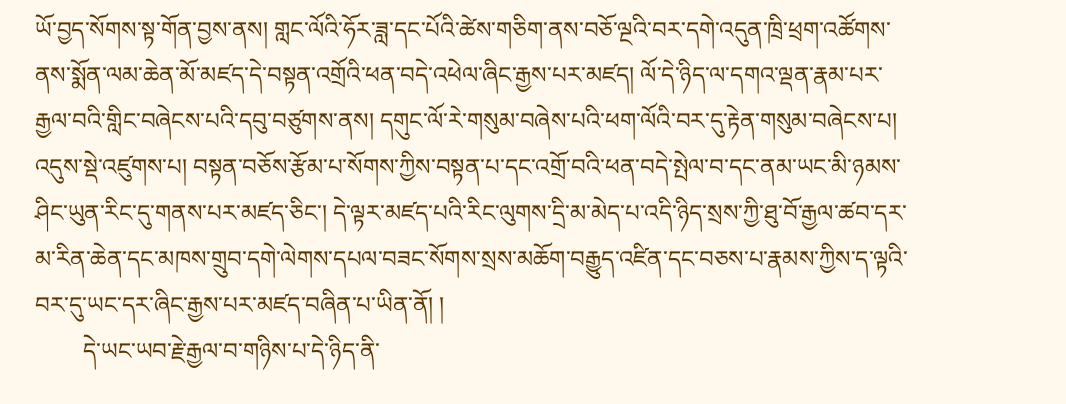ཡོ་བྱད་སོགས་སྟ་གོན་བྱས་ནས། གླང་ལོའི་ཧོར་ཟླ་དང་པོའི་ཚེས་གཅིག་ནས་བཅོ་ལྔའི་བར་དགེ་འདུན་ཁྲི་ཕྲག་འཚོགས་ནས་སྨོན་ལམ་ཆེན་མོ་མཛད་དེ་བསྟན་འགྲོའི་ཕན་བདེ་འཕེལ་ཞིང་རྒྱས་པར་མཛད། ལོ་དེ་ཉིད་ལ་དགའ་ལྡན་རྣམ་པར་རྒྱལ་བའི་གླིང་བཞེངས་པའི་དབུ་བཙུགས་ནས། དགུང་ལོ་རེ་གསུམ་བཞེས་པའི་ཕག་ལོའི་བར་དུ་རྟེན་གསུམ་བཞེངས་པ། འདུས་སྡེ་འཛུགས་པ། བསྟན་བཅོས་རྩོམ་པ་སོགས་ཀྱིས་བསྟན་པ་དང་འགྲོ་བའི་ཕན་བདེ་སྤེལ་བ་དང་ནམ་ཡང་མི་ཉམས་ཤིང་ཡུན་རིང་དུ་གནས་པར་མཛད་ཅིང་། དེ་ལྟར་མཛད་པའི་རིང་ལུགས་དྲི་མ་མེད་པ་འདི་ཉིད་སྲས་ཀྱི་ཐུ་བོ་རྒྱལ་ཚབ་དར་མ་རིན་ཆེན་དང་མཁས་གྲུབ་དགེ་ལེགས་དཔལ་བཟང་སོགས་སྲས་མཆོག་བརྒྱུད་འཛིན་དང་བཅས་པ་རྣམས་ཀྱིས་ད་ལྟའི་བར་དུ་ཡང་དར་ཞིང་རྒྱས་པར་མཛད་བཞིན་པ་ཡིན་ནོ། །
        དེ་ཡང་ཡབ་རྗེ་རྒྱལ་བ་གཉིས་པ་དེ་ཉིད་ནི་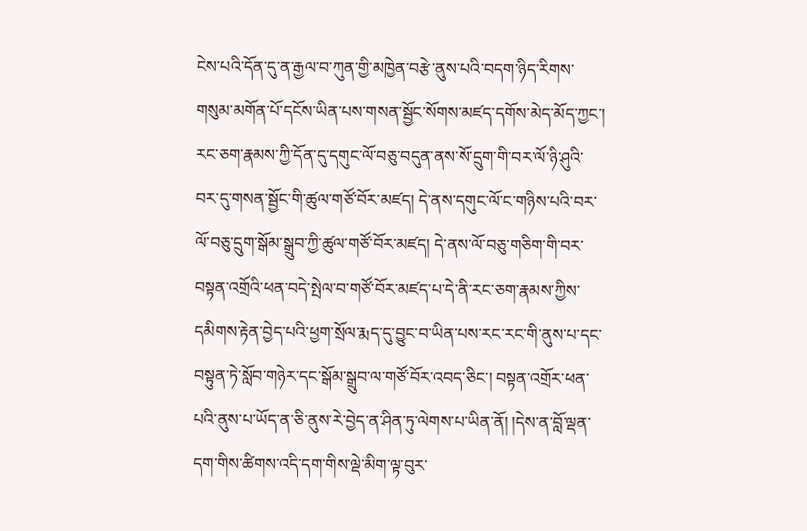ངེས་པའི་དོན་དུ་ན་རྒྱལ་བ་ཀུན་གྱི་མཁྱེན་བརྩེ་ནུས་པའི་བདག་ཉིད་རིགས་གསུམ་མགོན་པོ་དངོས་ཡིན་པས་གསན་སྦྱོང་སོགས་མཛད་དགོས་མེད་མོད་ཀྱང་། རང་ཅག་རྣམས་ཀྱི་དོན་དུ་དགུང་ལོ་བཅུ་བདུན་ནས་སོ་དྲུག་གི་བར་ལོ་ཉི་ཤུའི་བར་དུ་གསན་སྦྱོང་གི་ཚུལ་གཙོ་བོར་མཛད། དེ་ནས་དགུང་ལོ་ང་གཉིས་པའི་བར་ལོ་བཅུ་དྲུག་སྒོམ་སྒྲུབ་ཀྱི་ཚུལ་གཙོ་བོར་མཛད། དེ་ནས་ལོ་བཅུ་གཅིག་གི་བར་བསྟན་འགྲོའི་ཕན་བདེ་སྤེལ་བ་གཙོ་བོར་མཛད་པ་དེ་ནི་རང་ཅག་རྣམས་ཀྱིས་དམིགས་རྟེན་བྱེད་པའི་ཕྱག་སྲོལ་རྨད་དུ་བྱུང་བ་ཡིན་པས་རང་རང་གི་ནུས་པ་དང་བསྟུན་ཏེ་སློབ་གཉེར་དང་སྒོམ་སྒྲུབ་ལ་གཙོ་བོར་འབད་ཅིང་། བསྟན་འགྲོར་ཕན་པའི་ནུས་པ་ཡོད་ན་ཅི་ནུས་རེ་བྱེད་ན་ཤིན་ཏུ་ལེགས་པ་ཡིན་ནོ། །དེས་ན་བློ་ལྡན་དག་གིས་ཚིགས་འདི་དག་གིས་ལྡེ་མིག་ལྟ་བུར་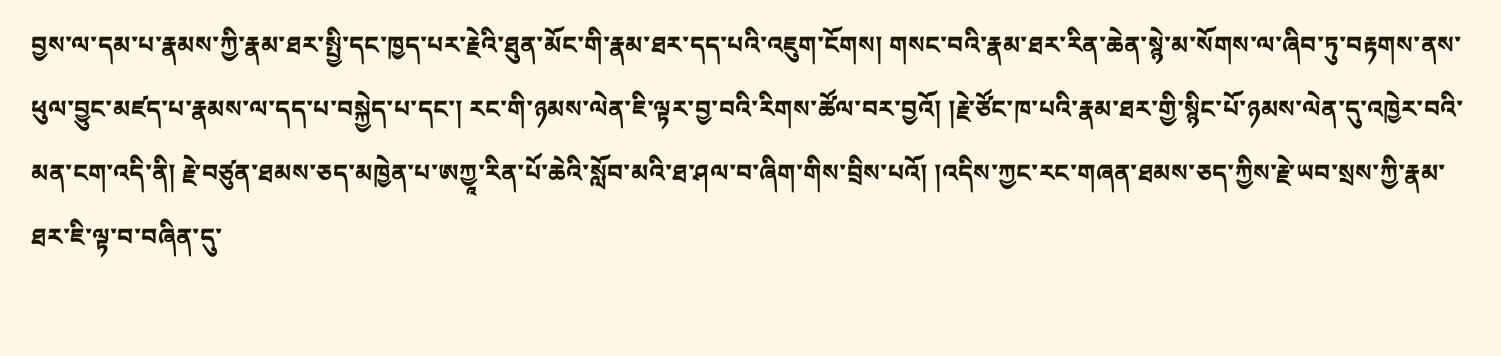བྱས་ལ་དམ་པ་རྣམས་ཀྱི་རྣམ་ཐར་སྤྱི་དང་ཁྱད་པར་རྗེའི་ཐུན་མོང་གི་རྣམ་ཐར་དད་པའི་འཇུག་ངོགས། གསང་བའི་རྣམ་ཐར་རིན་ཆེན་སྙེ་མ་སོགས་ལ་ཞིབ་ཏུ་བརྟགས་ནས་ཕུལ་བྱུང་མཛད་པ་རྣམས་ལ་དད་པ་བསྐྱེད་པ་དང་། རང་གི་ཉམས་ལེན་ཇི་ལྟར་བྱ་བའི་རིགས་ཚོལ་བར་བྱའོ། །རྗེ་ཙོང་ཁ་པའི་རྣམ་ཐར་གྱི་སྙིང་པོ་ཉམས་ལེན་དུ་འཁྱེར་བའི་མན་ངག་འདི་ནི། རྗེ་བཙུན་ཐམས་ཅད་མཁྱེན་པ་ཨཀྱཱ་རིན་པོ་ཆེའི་སློབ་མའི་ཐ་ཤལ་བ་ཞིག་གིས་བྲིས་པའོ། །འདིས་ཀྱང་རང་གཞན་ཐམས་ཅད་ཀྱིས་རྗེ་ཡབ་སྲས་ཀྱི་རྣམ་ཐར་ཇི་ལྟ་བ་བཞིན་དུ་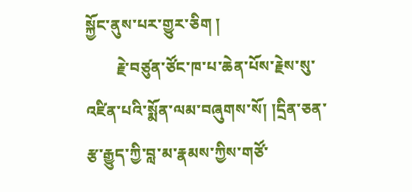སྐྱོང་ནུས་པར་གྱུར་ཅིག །
        རྗེ་བཙུན་ཙོང་ཁ་པ་ཆེན་པོས་རྗེས་སུ་འཛིན་པའི་སྨོན་ལམ་བཞུགས་སོ། །དྲིན་ཅན་རྩ་རྒྱུད་ཀྱི་བླ་མ་རྣམས་ཀྱིས་གཙོ་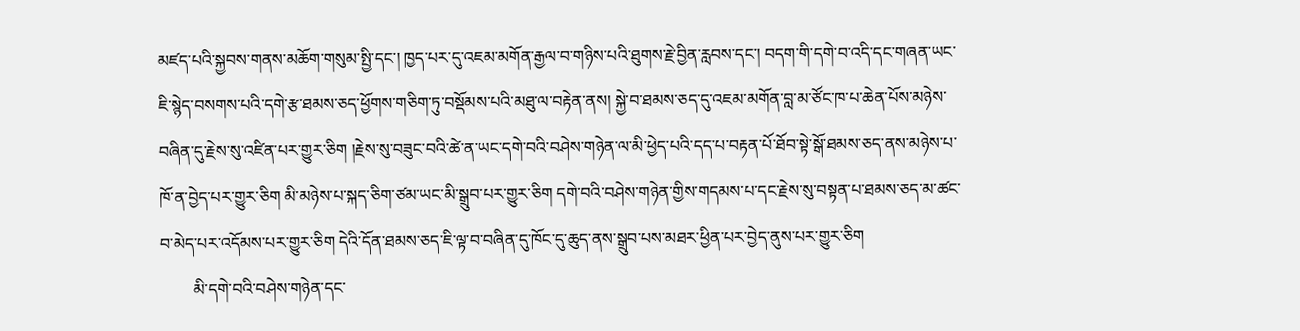མཛད་པའི་སྐྱབས་གནས་མཆོག་གསུམ་སྤྱི་དང་། ཁྱད་པར་དུ་འཇམ་མགོན་རྒྱལ་བ་གཉིས་པའི་ཐུགས་རྗེ་བྱིན་རླབས་དང་། བདག་གི་དགེ་བ་འདི་དང་གཞན་ཡང་ཇི་སྙེད་བསགས་པའི་དགེ་རྩ་ཐམས་ཅད་ཕྱོགས་གཅིག་ཏུ་བསྡོམས་པའི་མཐུ་ལ་བརྟེན་ནས། སྐྱེ་བ་ཐམས་ཅད་དུ་འཇམ་མགོན་བླ་མ་ཙོང་ཁ་པ་ཆེན་པོས་མཉེས་བཞིན་དུ་རྗེས་སུ་འཛིན་པར་གྱུར་ཅིག །རྗེས་སུ་བཟུང་བའི་ཚེ་ན་ཡང་དགེ་བའི་བཤེས་གཉེན་ལ་མི་ཕྱེད་པའི་དད་པ་བརྟན་པོ་ཐོབ་སྟེ་སྒོ་ཐམས་ཅད་ནས་མཉེས་པ་ཁོ་ན་བྱེད་པར་གྱུར་ཅིག མི་མཉེས་པ་སྐད་ཅིག་ཙམ་ཡང་མི་སྒྲུབ་པར་གྱུར་ཅིག དགེ་བའི་བཤེས་གཉེན་གྱིས་གདམས་པ་དང་རྗེས་སུ་བསྟན་པ་ཐམས་ཅད་མ་ཚང་བ་མེད་པར་འདོམས་པར་གྱུར་ཅིག དེའི་དོན་ཐམས་ཅད་ཇི་ལྟ་བ་བཞིན་དུ་ཁོང་དུ་ཆུད་ནས་སྒྲུབ་པས་མཐར་ཕྱིན་པར་བྱེད་ནུས་པར་གྱུར་ཅིག
        མི་དགེ་བའི་བཤེས་གཉེན་དང་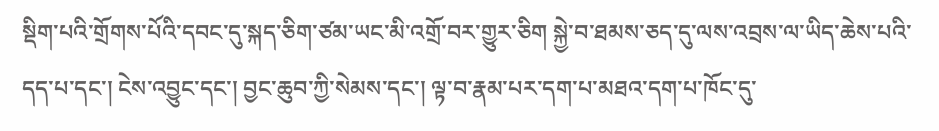སྡིག་པའི་གྲོགས་པོའི་དབང་དུ་སྐད་ཅིག་ཙམ་ཡང་མི་འགྲོ་བར་གྱུར་ཅིག སྐྱེ་བ་ཐམས་ཅད་དུ་ལས་འབྲས་ལ་ཡིད་ཆེས་པའི་དད་པ་དང་། ངེས་འབྱུང་དང་། བྱང་ཆུབ་ཀྱི་སེམས་དང་། ལྟ་བ་རྣམ་པར་དག་པ་མཐའ་དག་པ་ཁོང་དུ་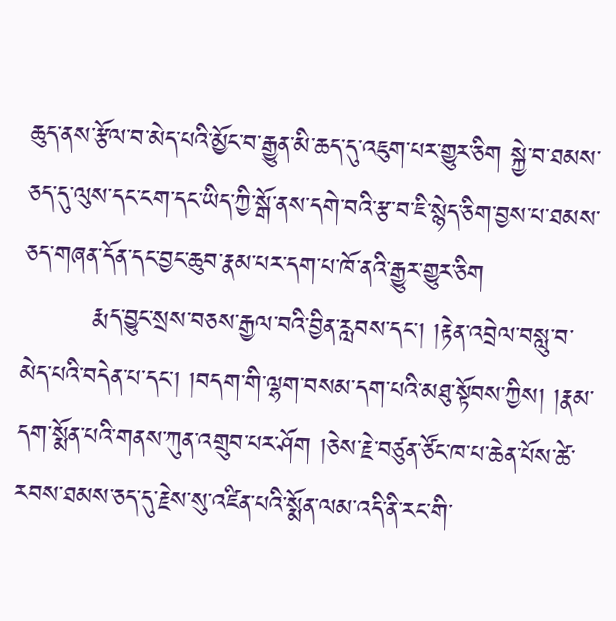ཆུད་ནས་རྩོལ་བ་མེད་པའི་མྱོང་བ་རྒྱུན་མི་ཆད་དུ་འཇུག་པར་གྱུར་ཅིག སྐྱེ་བ་ཐམས་ཅད་དུ་ལུས་དང་ངག་དང་ཡིད་ཀྱི་སྒོ་ནས་དགེ་བའི་རྩ་བ་ཇི་སྙེད་ཅིག་བྱས་པ་ཐམས་ཅད་གཞན་དོན་དང་བྱང་ཆུབ་རྣམ་པར་དག་པ་ཁོ་ནའི་རྒྱུར་གྱུར་ཅིག
        རྨད་བྱུང་སྲས་བཅས་རྒྱལ་བའི་བྱིན་རླབས་དང་། །རྟེན་འབྲེལ་བསླུ་བ་མེད་པའི་བདེན་པ་དང་། །བདག་གི་ལྷག་བསམ་དག་པའི་མཐུ་སྟོབས་ཀྱིས། །རྣམ་དག་སྨོན་པའི་གནས་ཀུན་འགྲུབ་པར་ཤོག །ཅེས་རྗེ་བཙུན་ཙོང་ཁ་པ་ཆེན་པོས་ཚེ་རབས་ཐམས་ཅད་དུ་རྗེས་སུ་འཛིན་པའི་སྨོན་ལམ་འདི་ནི་རང་གི་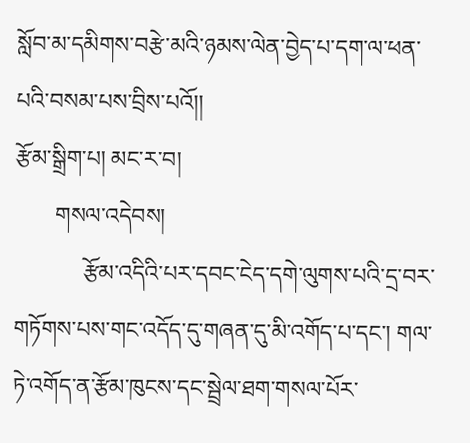སློབ་མ་དམིགས་བརྩེ་མའི་ཉམས་ལེན་བྱེད་པ་དག་ལ་ཕན་པའི་བསམ་པས་བྲིས་པའོ།།
རྩོམ་སྒྲིག་པ། མང་ར་བ།
       གསལ་འདེབས།
            རྩོམ་འདིའི་པར་དབང་ངེད་དགེ་ལུགས་པའི་དྲ་བར་གཏོགས་པས་གང་འདོད་དུ་གཞན་དུ་མི་འགོད་པ་དང་། གལ་ཏེ་འགོད་ན་རྩོམ་ཁུངས་དང་སྦྲེལ་ཐག་གསལ་པོར་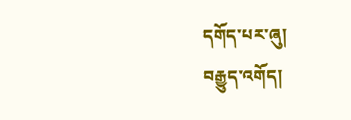དགོད་པར་ཞུ།
བརྒྱུད་འགོད།